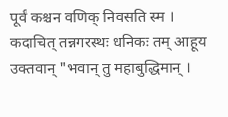पूर्वं कश्चन वणिक् निवसति स्म । कदाचित् तन्नगरस्थः धनिकः तम् आहूय उक्तवान् "भवान् तु महाबुद्धिमान् ।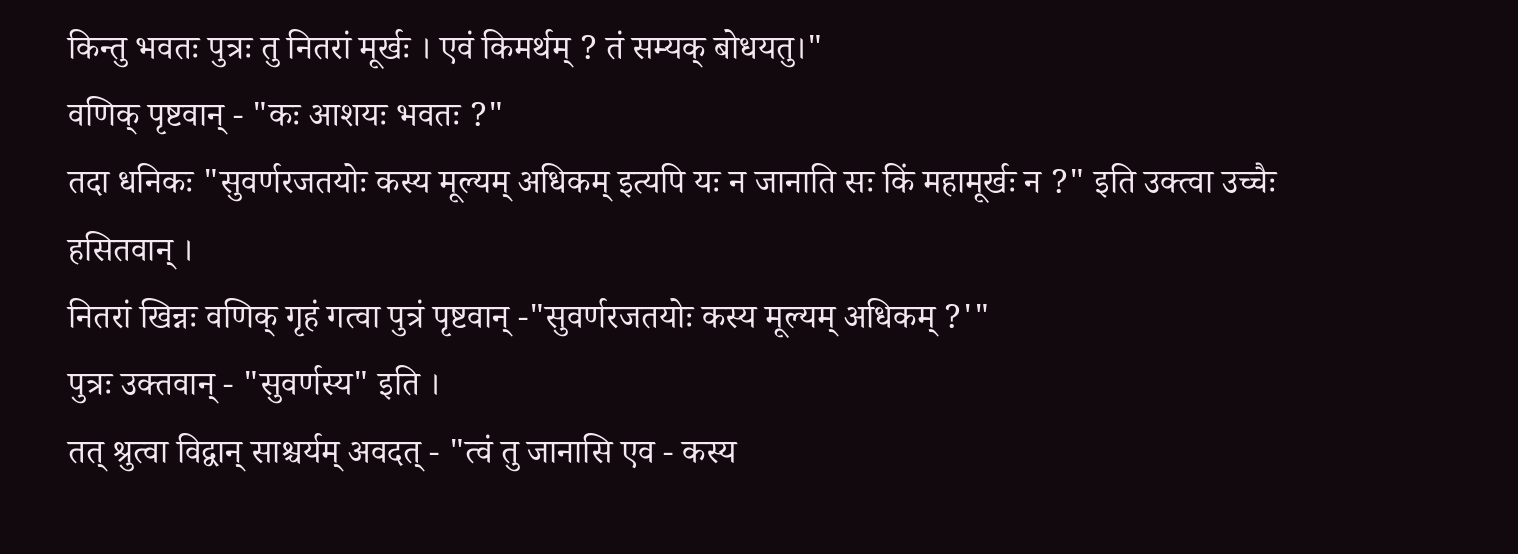किन्तु भवतः पुत्रः तु नितरां मूर्खः । एवं किमर्थम् ? तं सम्यक् बोधयतु।"
वणिक् पृष्टवान् - "कः आशयः भवतः ?"
तदा धनिकः "सुवर्णरजतयोः कस्य मूल्यम् अधिकम् इत्यपि यः न जानाति सः किं महामूर्खः न ?" इति उक्त्वा उच्चैः हसितवान् ।
नितरां खिन्नः वणिक् गृहं गत्वा पुत्रं पृष्टवान् -"सुवर्णरजतयोः कस्य मूल्यम् अधिकम् ?'"
पुत्रः उक्तवान् - "सुवर्णस्य" इति ।
तत् श्रुत्वा विद्वान् साश्चर्यम् अवदत् - "त्वं तु जानासि एव - कस्य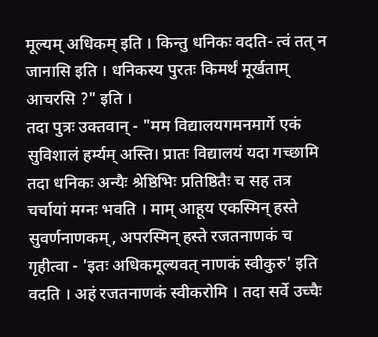मूल्यम् अधिकम् इति । किन्तु धनिकः वदति- त्वं तत् न जानासि इति । धनिकस्य पुरतः किमर्थं मूर्खताम् आचरसि ?" इति ।
तदा पुत्रः उक्तवान् - "मम विद्यालयगमनमार्गे एकं सुविशालं हर्म्यम् अस्ति। प्रातः विद्यालयं यदा गच्छामि तदा धनिकः अन्यैः श्रेष्ठिभिः प्रतिष्ठितैः च सह तत्र चर्चायां मग्नः भवति । माम् आहूय एकस्मिन् हस्ते सुवर्णनाणकम्, अपरस्मिन् हस्ते रजतनाणकं च गृहीत्वा - 'इतः अधिकमूल्यवत् नाणकं स्वीकुरु' इति वदति । अहं रजतनाणकं स्वीकरोमि । तदा सर्वे उच्चैः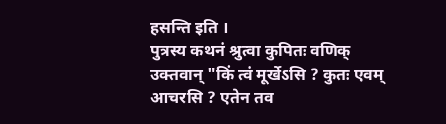हसन्ति इति ।
पुत्रस्य कथनं श्रुत्वा कुपितः वणिक् उक्तवान् "किं त्वं मूर्खेऽसि ? कुतः एवम् आचरसि ? एतेन तव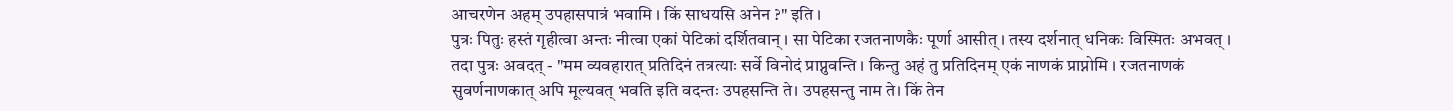आचरणेन अहम् उपहासपात्रं भवामि । किं साधयसि अनेन ?" इति ।
पुत्रः पितुः हस्तं गृहीत्वा अन्तः नीत्वा एकां पेटिकां दर्शितवान् । सा पेटिका रजतनाणकैः पूर्णा आसीत् । तस्य दर्शनात् धनिकः विस्मितः अभवत् ।
तदा पुत्रः अवदत् - "मम व्यवहारात् प्रतिदिनं तत्रत्याः सर्वे विनोदं प्राप्नुवन्ति । किन्तु अहं तु प्रतिदिनम् एकं नाणकं प्राप्नोमि । रजतनाणकं सुवर्णनाणकात् अपि मूल्यवत् भवति इति वदन्तः उपहसन्ति ते। उपहसन्तु नाम ते। किं तेन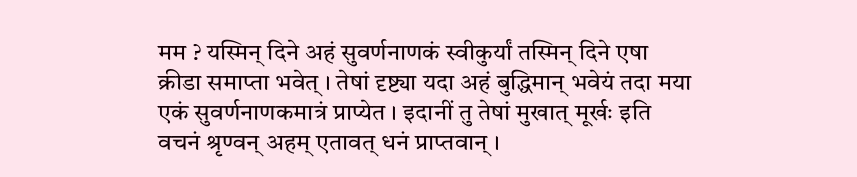मम ? यस्मिन् दिने अहं सुवर्णनाणकं स्वीकुर्यां तस्मिन् दिने एषा क्रीडा समाप्ता भवेत् । तेषां दृष्ट्या यदा अहं बुद्धिमान् भवेयं तदा मया एकं सुवर्णनाणकमात्रं प्राप्येत । इदानीं तु तेषां मुखात् मूर्खः इति वचनं श्रृण्वन् अहम् एतावत् धनं प्राप्तवान् ।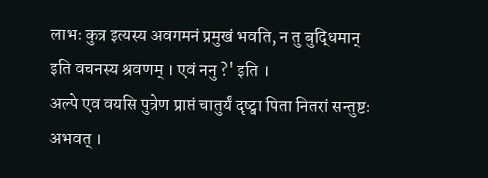लाभः कुत्र इत्यस्य अवगमनं प्रमुखं भवति, न तु बुद्धिमान् इति वचनस्य श्रवणम् । एवं ननु ?' इति ।
अल्पे एव वयसि पुत्रेण प्राप्तं चातुर्यं दृष्ट्वा पिता नितरां सन्तुष्टः अभवत् ।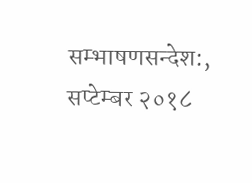सम्भाषणसन्देश:, सप्टेम्बर २०१८